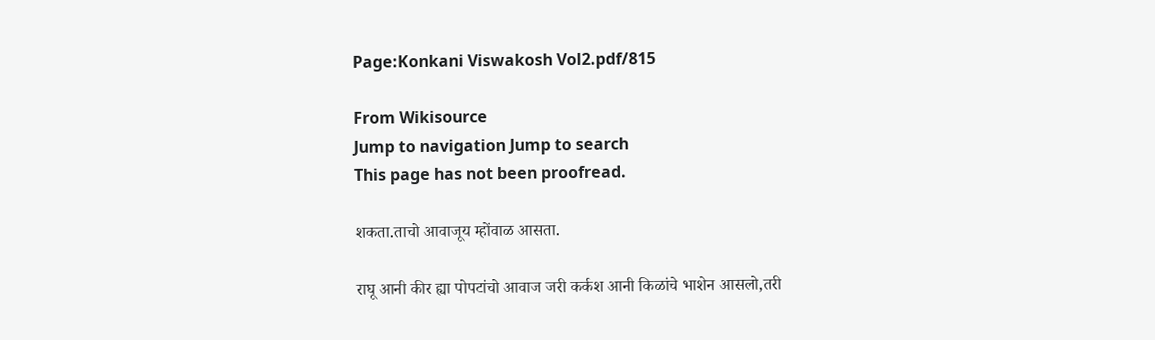Page:Konkani Viswakosh Vol2.pdf/815

From Wikisource
Jump to navigation Jump to search
This page has not been proofread.

शकता.ताचो आवाजूय म्होंवाळ आसता.

राघू आनी कीर ह्या पोपटांचो आवाज जरी कर्कश आनी किळांचे भाशेन आसलो,तरी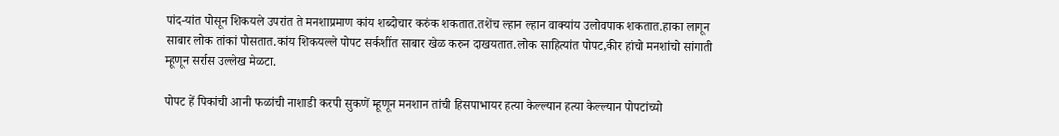पांद-यांत पोसून शिकयले उपरांत ते मनशाप्रमाण कांय शब्दोचार करुंक शकतात.तशेंच ल्हान ल्हान वाक्यांय उलोवपाक शकतात.हाका लागून साबार लोक तांकां पोसतात.कांय शिकयल्ले पोपट सर्कशींत साबार खेळ करुन दाखयतात.लोक साहित्यांत पोपट,कीर हांचो मनशांचो सांगाती म्हूणून सर्रास उल्लेख मेळटा.

पोपट हें पिकांची आनी फळांची नाशाडी करपी सुकणें म्हूणून मनशान तांची हिसपाभायर हत्या केल्ल्यान हत्या केल्ल्यान पोपटांच्यो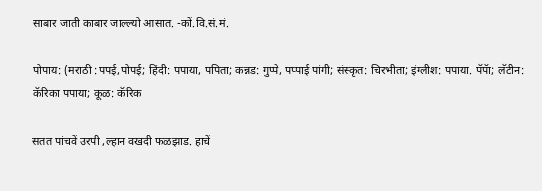साबार जाती काबार जाल्ल्यो आसात. -कों.वि.सं.मं.

पोपाय: (मराठी :पपई,पोपई; हिंदी: पपाया, पपिता; कन्नड: गुप्पे, पप्पाई पांगी; संस्कृत: चिरभीता; इंग्लीश: पपाया. पॅपॅा; लॅटीन: कॅरिका पपाया; कूळ: कॅरिक

सतत पांचवें उरपी ,ल्हान वखदी फळझाड. हाचें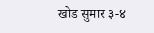खोड सुमार ३-४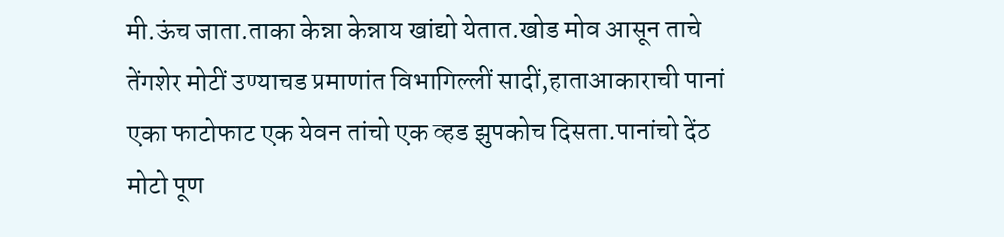मी.ऊंच जाता.ताका केन्ना केन्नाय खांद्यो येतात.खोड मोव आसून ताचे तेंगशेर मोटीं उण्याचड प्रमाणांत विभागिल्लीं सादीं,हाताआकाराची पानां एका फाटोफाट एक येवन तांचो एक व्हड झुपकोच दिसता.पानांचो देंठ मोटो पूण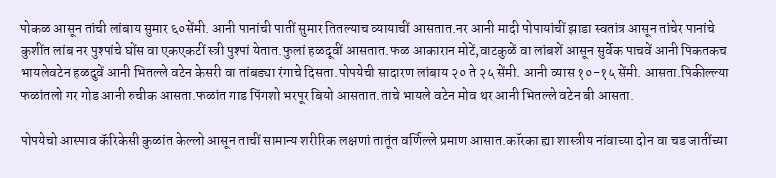पोकळ आसून तांची लांबाय सुमार ६०सेंमी. आनी पानांची पातीं सुमार तितल्याच व्यायाचीं आसतात.नर आनी मादी पोपायांचीं झाडा स्वतांत्र आसून तांचेर पानांचे कुशींत लांब नर पुश्पांचे घोंस वा एकएकटीं स्त्री पुश्पां येतात.फुलां हळदूवीं आसतात.फळ आकारान मोटें,वाटकुळें वा लांबशें आसून सुर्वेक पाचवें आनी पिकतकच भायलेवटेन हळदुवें आनी भितल्ले वटेन केसरी वा तांबड्या रंगाचे दिसता.पोपयेची सादारण लांबाय २० ते २५ सेंमी. आनी व्यास १०-१५ सेंमी. आसता.पिकील्ल्या फळांतलो गर गोड आनी रुचीक आसता.फळांत गाड पिंगशो भरपूर बियो आसतात.ताचे भायले वटेन मोव थर आनी भितल्ले वटेन बी आसता.

पोपयेचो आस्पाव कॅरिकेसी कुळांत केल्लो आसून ताचीं सामान्य शरीरिक लक्षणां तातूंत वर्णिल्ले प्रमाण आसात.कॉरका ह्या शास्त्रीय नांवाच्या दोन वा चड जातींच्या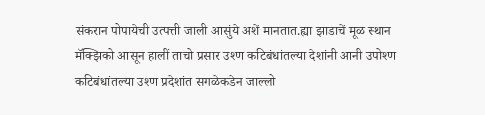संकरान पोपायेची उत्पत्ती जाली आसुंये अशें मानतात.ह्या झाडाचें मूळ स्थान मॅक्झिको आसून हालीं ताचो प्रसार उश्ण कटिबंधांतल्या देशांनी आनी उपोश्ण कटिबंधांतल्या उश्ण प्रदेशांत सगळेकडेन जाल्लो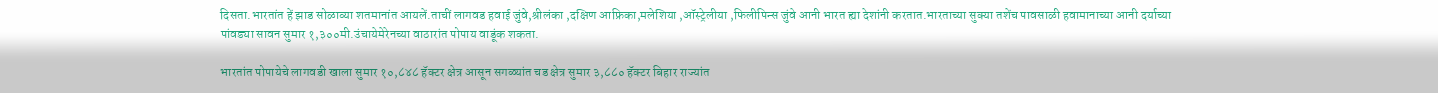दिसता.भारतांत हें झाड सोळाव्या शतमानांत आयलें.ताचीं लागवड हवाई जुंवे,श्रीलंका ,दक्षिण आफ्रिका,मलेशिया ,ऑस्ट्रेलीया ,फिलीपिन्स जुंवे आनी भारत ह्या देशांनी करतात.भारताच्या सुक्या तशेंच पावसाळी हवामानाच्या आनी दर्याच्या पांवड्या सावन सुमार १,३००मी.उंचायेमेरेनच्या वाठारांत पोपाय वाडूंक शकता.

भारतांत पोपायेचे लागवडी खाला सुमार १०,८४८ हॅक्टर क्षेत्र आसून सगळ्यांत चड क्षेत्र सुमार ३,८८० हॅक्टर बिहार राज्यांत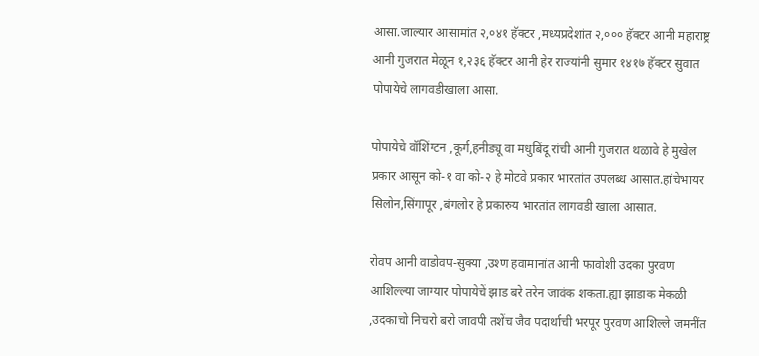आसा.जाल्यार आसामांत २,०४१ हॅक्टर ,मध्यप्रदेशांत २,००० हॅक्टर आनी महाराष्ट्र आनी गुजरात मेळून १,२३६ हॅक्टर आनी हेर राज्यांनी सुमार १४१७ हॅक्टर सुवात पोपायेचे लागवडीखाला आसा.

पोपायेचे वॉशिंग्टन ,कूर्ग,हनीड्यू वा मधुबिंदू रांची आनी गुजरात थळावे हे मुखेल प्रकार आसून को-१ वा को-२ हे मोटवे प्रकार भारतांत उपलब्ध आसात.हांचेभायर सिलोन,सिंगापूर ,बंगलोर हे प्रकारुय भारतांत लागवडी खाला आसात.

रोवप आनी वाडोवप-सुक्या ,उश्ण हवामानांत आनी फावोशी उदका पुरवण आशिल्ल्या जाग्यार पोपायेचें झाड बरे तरेन जावंक शकता.ह्या झाडाक मेकळी ,उदकाचो निचरो बरो जावपी तशेंच जैव पदार्थाची भरपूर पुरवण आशिल्ले जमनींत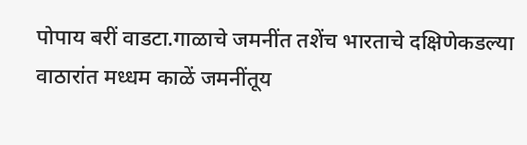पोपाय बरीं वाडटा.गाळाचे जमनींत तशेंच भारताचे दक्षिणेकडल्या वाठारांत मध्धम काळें जमनींतूय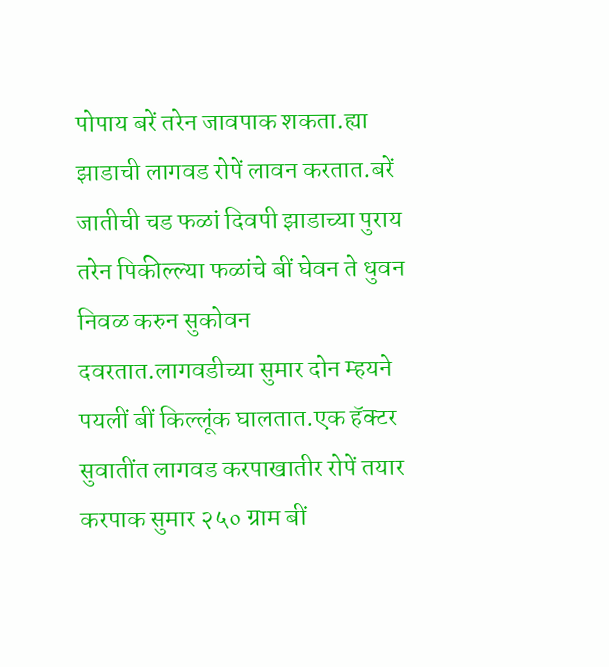पोपाय बरें तरेन जावपाक शकता.ह्या झाडाची लागवड रोपें लावन करतात.बरें जातीची चड फळां दिवपी झाडाच्या पुराय तरेन पिकील्ल्या फळांचे बीं घेवन ते धुवन निवळ करुन सुकोवन दवरतात.लागवडीच्या सुमार दोन म्हयने पयलीं बीं किल्लूंक घालतात.एक हॅक्टर सुवातींत लागवड करपाखातीर रोपें तयार करपाक सुमार २५० ग्राम बीं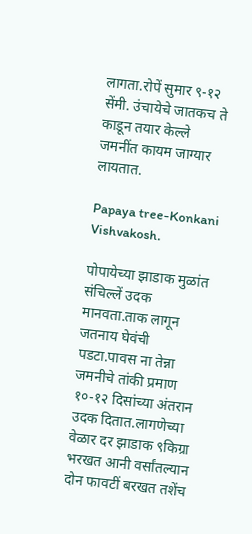लागता.रोपें सुमार ९-१२ सेंमी. उंचायेचे जातकच ते काडून तयार केल्ले जमनींत कायम जाग्यार लायतात.

Papaya tree-Konkani Vishvakosh.

पोपायेच्या झाडाक मुळांत संचिल्लें उदक मानवता.ताक लागून जतनाय घेवंची पडटा.पावस ना तेन्ना जमनीचे तांकी प्रमाण १०-१२ दिसांच्या अंतरान उदक दितात.लागणेच्या वेळार दर झाडाक ९किग्रा भरखत आनी वर्सांतल्यान दोन फावटीं बरखत तशेंच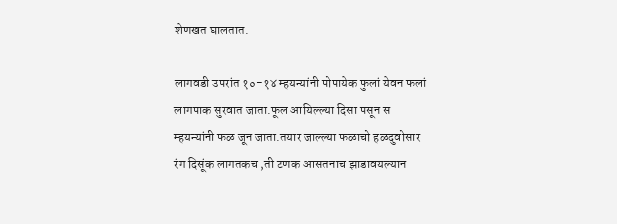शेणखत घालतात.

लागवडी उपरांत १०-१४ म्हयन्यांनी पोपायेक फुलां येवन फलां लागपाक सुरवात जाता.फूल आयिल्ल्या दिसा पसून स म्हयन्यांनी फळ जून जाता.तयार जाल्ल्या फळाचो हळदुवोसार रंग दिसूंक लागतकच ,ती टणक आसतनाच झाडावयल्यान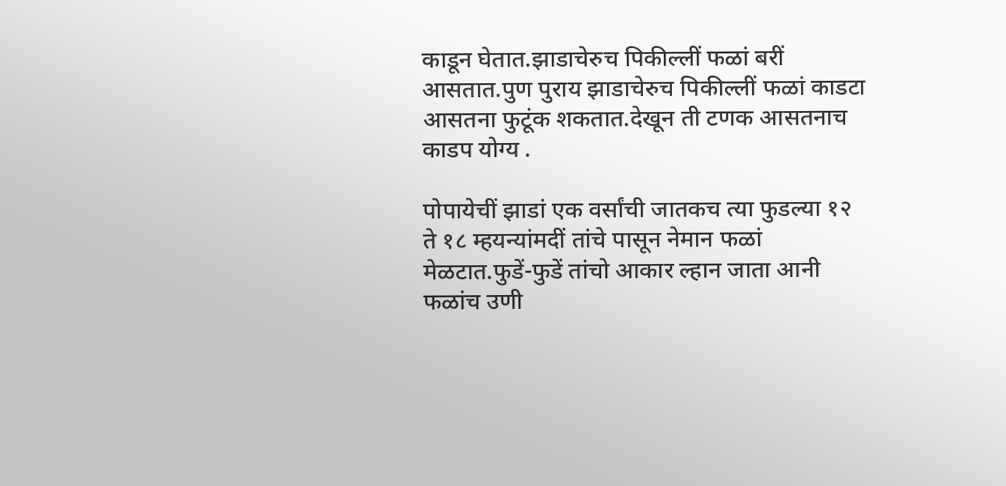काडून घेतात.झाडाचेरुच पिकील्लीं फळां बरीं आसतात.पुण पुराय झाडाचेरुच पिकील्लीं फळां काडटा आसतना फुटूंक शकतात.देखून ती टणक आसतनाच काडप योग्य .

पोपायेचीं झाडां एक वर्सांची जातकच त्या फुडल्या १२ ते १८ म्हयन्यांमदीं तांचे पासून नेमान फळां मेळटात.फुडें-फुडें तांचो आकार ल्हान जाता आनी फळांच उणी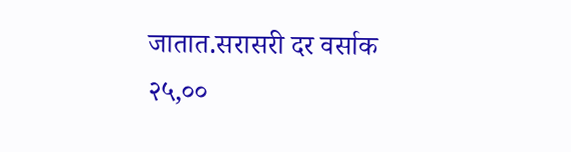जातात.सरासरी दर वर्साक २५,००